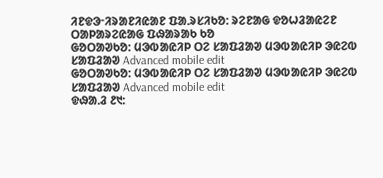ᱤᱱᱫᱳᱼᱤᱨᱟᱱᱤᱭᱟᱱ ᱯᱟᱹᱨᱥᱤᱠᱚ: ᱨᱮᱱᱟᱜ ᱫᱚᱦᱲᱟᱭᱮᱱ ᱛᱟᱞᱟᱨᱮᱭᱟᱜ ᱯᱷᱟᱨᱟᱠ ᱠᱚ
ᱜᱚᱛᱟᱣᱠᱚ: ᱢᱳᱵᱟᱭᱤᱞ ᱛᱮ ᱥᱟᱯᱲᱟᱣ ᱢᱳᱵᱟᱭᱤᱞ ᱳᱭᱮᱵ ᱥᱟᱯᱲᱟᱣ Advanced mobile edit
ᱜᱚᱛᱟᱣᱠᱚ: ᱢᱳᱵᱟᱭᱤᱞ ᱛᱮ ᱥᱟᱯᱲᱟᱣ ᱢᱳᱵᱟᱭᱤᱞ ᱳᱭᱮᱵ ᱥᱟᱯᱲᱟᱣ Advanced mobile edit
ᱫᱷᱟᱹᱲ ᱒᱑: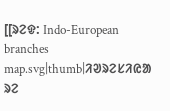[[ᱨᱮᱫ: Indo-European branches map.svg|thumb|ᱤᱣᱨᱮᱥᱤᱭᱟ ᱨᱮ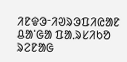ᱤᱱᱫᱳᱼᱤᱣᱨᱳᱯᱤᱭᱟᱱ ᱪᱟᱸᱜᱟ ᱯᱟᱹᱨᱥᱤᱠᱚ ᱨᱮᱱᱟᱜ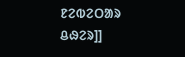ᱱᱮᱵᱮᱛᱟᱨ ᱪᱷᱮᱨ]]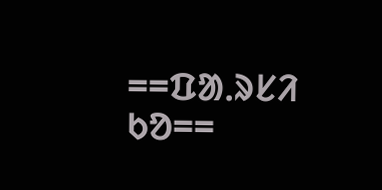==ᱯᱟᱹᱨᱥᱤ ᱠᱚ==